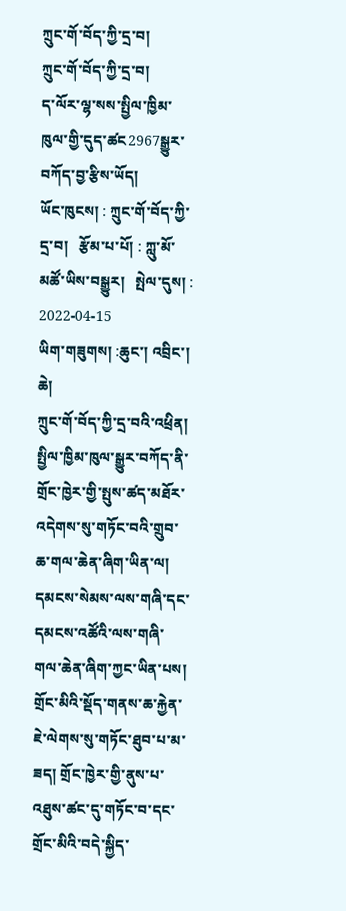ཀྲུང་གོ་བོད་ཀྱི་དྲ་བ།
ཀྲུང་གོ་བོད་ཀྱི་དྲ་བ།
ད་ལོར་ལྷ་སས་སྤྱིལ་ཁྱིམ་ཁུལ་གྱི་དུད་ཚང2967སྒྱུར་བཀོད་བྱ་རྩིས་ཡོད།
ཡོང་ཁུངས། : ཀྲུང་གོ་བོད་ཀྱི་དྲ་བ།   རྩོམ་པ་པོ། : ཀླུ་མོ་མཚོ་ཡིས་བསྒྱུར།   སྤེལ་དུས། : 2022-04-15
ཡིག་གཟུགས། :ཆུང་། འབྲིང་། ཆེ།
ཀྲུང་གོ་བོད་ཀྱི་དྲ་བའི་འཕྲིན། སྤྱིལ་ཁྱིམ་ཁུལ་སྒྱུར་བཀོད་ནི་གྲོང་ཁྱེར་གྱི་སྤུས་ཚད་མཐོར་འདེགས་སུ་གཏོང་བའི་གྲུབ་ཆ་གལ་ཆེན་ཞིག་ཡིན་ལ། དམངས་སེམས་ལས་གཞི་དང་དམངས་འཚོའི་ལས་གཞི་གལ་ཆེན་ཞིག་ཀྱང་ཡིན་པས། གྲོང་མིའི་སྡོད་གནས་ཆ་རྐྱེན་ཇེ་ལེགས་སུ་གཏོང་ཐུབ་པ་མ་ཟད། གྲོང་ཁྱེར་གྱི་ནུས་པ་འཐུས་ཚང་དུ་གཏོང་བ་དང་གྲོང་མིའི་བདེ་སྐྱིད་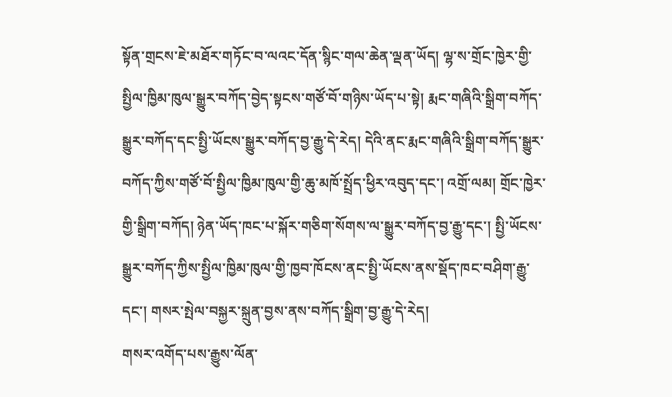སྟོན་གྲངས་ཇེ་མཐོར་གཏོང་བ་ལའང་དོན་སྙིང་གལ་ཆེན་ལྡན་ཡོད། ལྷ་ས་གྲོང་ཁྱེར་གྱི་སྤྱིལ་ཁྱིམ་ཁུལ་སྒྱུར་བཀོད་བྱེད་སྟངས་གཙོ་བོ་གཉིས་ཡོད་པ་སྟེ། རྨང་གཞིའི་སྒྲིག་བཀོད་སྒྱུར་བཀོད་དང་སྤྱི་ཡོངས་སྒྱུར་བཀོད་བྱ་རྒྱུ་དེ་རེད། དེའི་ནང་རྨང་གཞིའི་སྒྲིག་བཀོད་སྒྱུར་བཀོད་ཀྱིས་གཙོ་བོ་སྤྱིལ་ཁྱིམ་ཁུལ་གྱི་ཆུ་མཁོ་སྤྲོད་ཕྱིར་འབུད་དང་། འགྲོ་ལམ། གྲོང་ཁྱེར་གྱི་སྒྲིག་བཀོད། ཉེན་ཡོད་ཁང་པ་སྐོར་གཅིག་སོགས་ལ་སྒྱུར་བཀོད་བྱ་རྒྱུ་དང་། སྤྱི་ཡོངས་སྒྱུར་བཀོད་ཀྱིས་སྤྱིལ་ཁྱིམ་ཁུལ་གྱི་ཁྱབ་ཁོངས་ནང་སྤྱི་ཡོངས་ནས་སྡོད་ཁང་བཤིག་རྒྱུ་དང་། གསར་སྤེལ་བསྐྱར་སྐྲུན་བྱས་ནས་བཀོད་སྒྲིག་བྱ་རྒྱུ་དེ་རེད།
གསར་འགོད་པས་རྒྱུས་ལོན་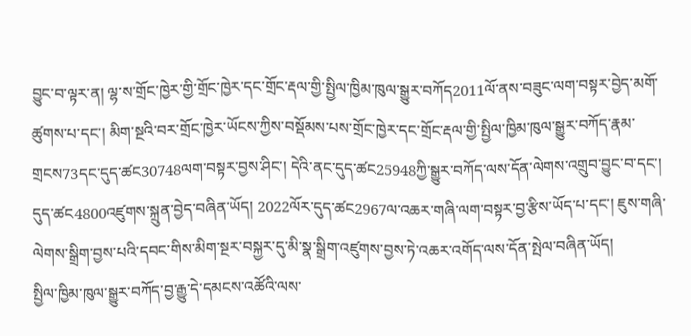བྱུང་བ་ལྟར་ན། ལྷ་ས་གྲོང་ཁྱེར་གྱི་གྲོང་ཁྱེར་དང་གྲོང་རྡལ་གྱི་སྤྱིལ་ཁྱིམ་ཁུལ་སྒྱུར་བཀོད2011ལོ་ནས་བཟུང་ལག་བསྟར་བྱེད་མགོ་ཚུགས་པ་དང་། མིག་སྔའི་བར་གྲོང་ཁྱེར་ཡོངས་ཀྱིས་བསྡོམས་པས་གྲོང་ཁྱེར་དང་གྲོང་རྡལ་གྱི་སྤྱིལ་ཁྱིམ་ཁུལ་སྒྱུར་བཀོད་རྣམ་གྲངས73དང་དུད་ཚང30748ལག་བསྟར་བྱས་ཤིང་། དེའི་ནང་དུད་ཚང25948ཀྱི་སྒྱུར་བཀོད་ལས་དོན་ལེགས་འགྲུབ་བྱུང་བ་དང་། དུད་ཚང4800འཛུགས་སྐྲུན་བྱེད་བཞིན་ཡོད། 2022ལོར་དུད་ཚང2967ལ་འཆར་གཞི་ལག་བསྟར་བྱ་རྩིས་ཡོད་པ་དང་། ཇུས་གཞི་ལེགས་སྒྲིག་བྱས་པའི་དབང་གིས་མིག་སྔར་བསྐྱར་དུ་མི་སྣ་སྒྲིག་འཛུགས་བྱས་ཏེ་འཆར་འགོད་ལས་དོན་སྤེལ་བཞིན་ཡོད།
སྤྱིལ་ཁྱིམ་ཁུལ་སྒྱུར་བཀོད་བྱ་རྒྱུ་དེ་དམངས་འཚོའི་ལས་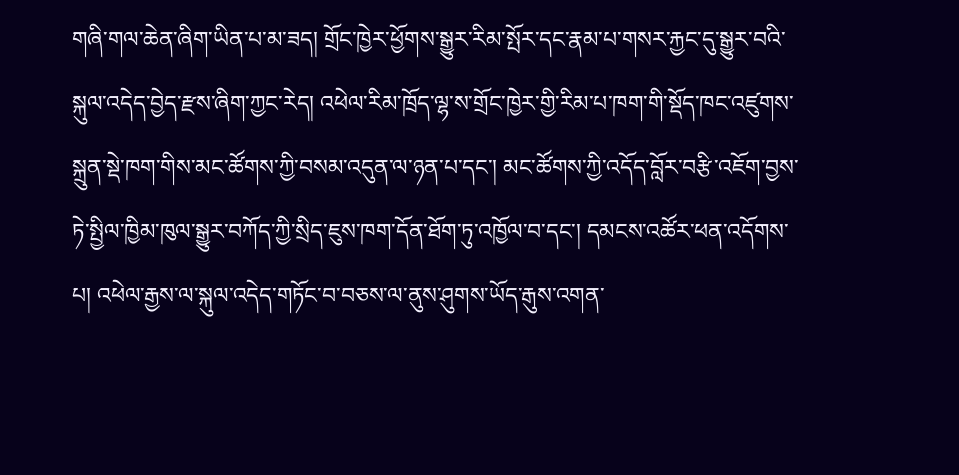གཞི་གལ་ཆེན་ཞིག་ཡིན་པ་མ་ཟད། གྲོང་ཁྱེར་ཕྱོགས་སྒྱུར་རིམ་སྤོར་དང་རྣམ་པ་གསར་རྐྱང་དུ་སྒྱུར་བའི་སྐུལ་འདེད་བྱེད་རྫས་ཞིག་ཀྱང་རེད། འཕེལ་རིམ་ཁྲོད་ལྷ་ས་གྲོང་ཁྱེར་གྱི་རིམ་པ་ཁག་གི་སྡོད་ཁང་འཛུགས་སྐྲུན་སྡེ་ཁག་གིས་མང་ཚོགས་ཀྱི་བསམ་འདུན་ལ་ཉན་པ་དང་། མང་ཚོགས་ཀྱི་འདོད་བློར་བརྩི་འཇོག་བྱས་ཏེ་སྤྱིལ་ཁྱིམ་ཁུལ་སྒྱུར་བཀོད་ཀྱི་སྲིད་ཇུས་ཁག་དོན་ཐོག་ཏུ་འཁྱོལ་བ་དང་། དམངས་འཚོར་ཕན་འདོགས་པ། འཕེལ་རྒྱས་ལ་སྐུལ་འདེད་གཏོང་བ་བཅས་ལ་ནུས་ཤུགས་ཡོད་རྒུས་འགན་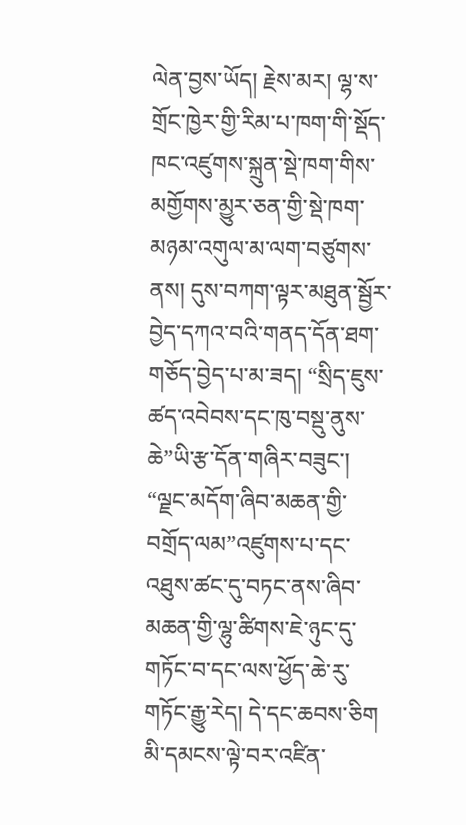ལེན་བྱས་ཡོད། རྗེས་མར། ལྷ་ས་གྲོང་ཁྱེར་གྱི་རིམ་པ་ཁག་གི་སྡོད་ཁང་འཛུགས་སྐྲུན་སྡེ་ཁག་གིས་མགྱོགས་མྱུར་ཅན་གྱི་སྡེ་ཁག་མཉམ་འགུལ་མ་ལག་བཙུགས་ནས། དུས་བཀག་ལྟར་མཐུན་སྦྱོར་བྱེད་དཀའ་བའི་གནད་དོན་ཐག་གཅོད་བྱེད་པ་མ་ཟད། “སྲིད་ཇུས་ཚད་འབེབས་དང་ཁུ་བསྡུ་ནུས་ཆེ”ཡི་རྩ་དོན་གཞིར་བཟུང་། “ལྗང་མདོག་ཞིབ་མཆན་གྱི་བགྲོད་ལམ”འཛུགས་པ་དང་འཐུས་ཚང་དུ་བཏང་ནས་ཞིབ་མཆན་གྱི་ལྷུ་ཚིགས་ཇེ་ཉུང་དུ་གཏོང་བ་དང་ལས་ཕྱོད་ཆེ་རུ་གཏོང་རྒྱུ་རེད། དེ་དང་ཆབས་ཅིག མི་དམངས་ལྟེ་བར་འཛིན་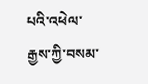པའི་འཕེལ་རྒྱས་ཀྱི་བསམ་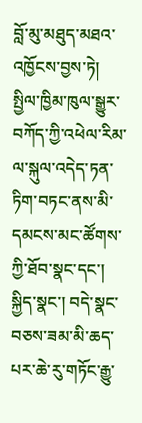བློ་མུ་མཐུད་མཐའ་འཁྱོངས་བྱས་ཏེ། སྤྱིལ་ཁྱིམ་ཁུལ་སྒྱུར་བཀོད་ཀྱི་འཕེལ་རིམ་ལ་སྐུལ་འདེད་ཏན་ཏིག་བཏང་ནས་མི་དམངས་མང་ཚོགས་ཀྱི་ཐོབ་སྣང་དང་། སྐྱིད་སྣང་། བདེ་སྣང་བཅས་ཟམ་མི་ཆད་པར་ཆེ་རུ་གཏོང་རྒྱུ་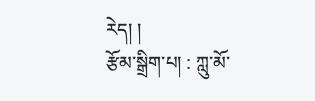རེད། །
རྩོམ་སྒྲིག་པ། : ཀླུ་མོ་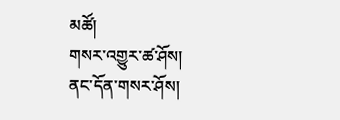མཚོ།
གསར་འགྱུར་ཚ་ཤོས།
ནང་དོན་གསར་ཤོས།